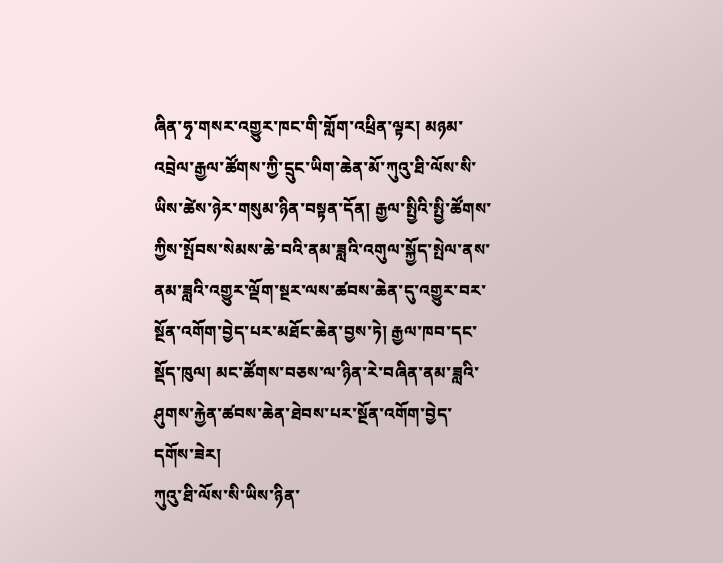ཞིན་ཧྭ་གསར་འགྱུར་ཁང་གི་གློག་འཕྲིན་ལྟར། མཉམ་འབྲེལ་རྒྱལ་ཚོགས་ཀྱི་དྲུང་ཡིག་ཆེན་མོ་ཀུའུ་ཐི་ལོས་སི་ཡིས་ཚེས་ཉེར་གསུམ་ཉིན་བསྟན་དོན། རྒྱལ་སྤྱིའི་སྤྱི་ཚོགས་ཀྱིས་སྤོབས་སེམས་ཆེ་བའི་ནམ་ཟླའི་འགུལ་སྐྱོད་སྤེལ་ནས་ནམ་ཟླའི་འགྱུར་ལྡོག་སྔར་ལས་ཚབས་ཆེན་དུ་འགྱུར་བར་སྔོན་འགོག་བྱེད་པར་མཐོང་ཆེན་བྱས་ཏེ། རྒྱལ་ཁབ་དང་སྡོད་ཁུལ། མང་ཚོགས་བཅས་ལ་ཉིན་རེ་བཞིན་ནམ་ཟླའི་ཤུགས་རྐྱེན་ཚབས་ཆེན་ཐེབས་པར་སྔོན་འགོག་བྱེད་དགོས་ཟེར།
ཀུའུ་ཐི་ལོས་སི་ཡིས་ཉིན་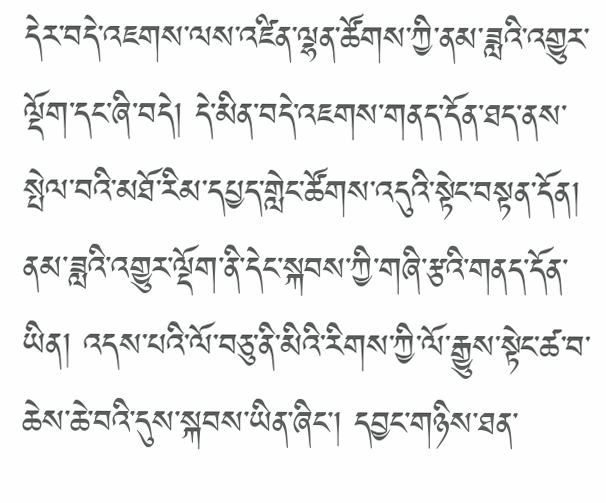དེར་བདེ་འཇགས་ལས་འཛིན་ལྷན་ཚོགས་ཀྱི་ནམ་ཟླའི་འགྱུར་ལྡོག་དང་ཞི་བདེ། དེ་མིན་བདེ་འཇགས་གནད་དོན་ཐད་ནས་སྤེལ་བའི་མཐོ་རིམ་དཔྱད་གླེང་ཚོགས་འདུའི་སྟེང་བསྟན་དོན། ནམ་ཟླའི་འགྱུར་ལྡོག་ནི་དེང་སྐབས་ཀྱི་གཞི་རྩའི་གནད་དོན་ཡིན། འདས་པའི་ལོ་བཅུ་ནི་མིའི་རིགས་ཀྱི་ལོ་རྒྱུས་སྟེང་ཚ་བ་ཆེས་ཆེ་བའི་དུས་སྐབས་ཡིན་ཞིང་། དབྱང་གཉིས་ཐན་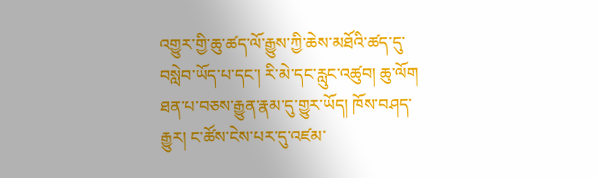འགྱུར་གྱི་ཆུ་ཚད་ལོ་རྒྱུས་ཀྱི་ཆེས་མཐོའི་ཚད་དུ་བསླེབ་ཡོད་པ་དང་། རི་མེ་དང་རླུང་འཚུབ། ཆུ་ལོག ཐན་པ་བཅས་རྒྱུན་རྣམ་དུ་གྱུར་ཡོད། ཁོས་བཤད་རྒྱུར། ང་ཚོས་ངེས་པར་དུ་འཛམ་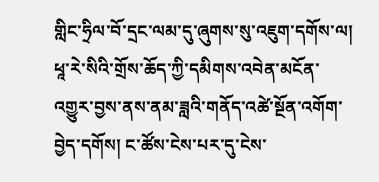གླིང་ཧྲིལ་བོ་དྲང་ལམ་དུ་ཞུགས་སུ་འཇུག་དགོས་ལ། ཕཱ་རེ་སིའི་གྲོས་ཆོད་ཀྱི་དམིགས་འབེན་མངོན་འགྱུར་བྱས་ནས་ནམ་ཟླའི་གནོད་འཚེ་སྔོན་འགོག་བྱེད་དགོས། ང་ཚོས་ངེས་པར་དུ་ངེས་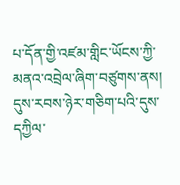པ་དོན་གྱི་འཛམ་གླིང་ཡོངས་ཀྱི་མནའ་འབྲེལ་ཞིག་བཙུགས་ནས། དུས་རབས་ཉེར་གཅིག་པའི་དུས་དཀྱིལ་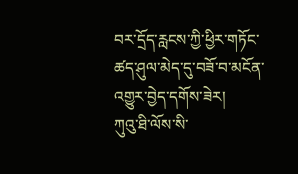བར་དྲོད་རླངས་ཀྱི་ཕྱིར་གཏོང་ཚད་ཤུལ་མེད་དུ་བཟོ་བ་མངོན་འགྱུར་བྱེད་དགོས་ཟེར།
ཀུའུ་ཐི་ལོས་སི་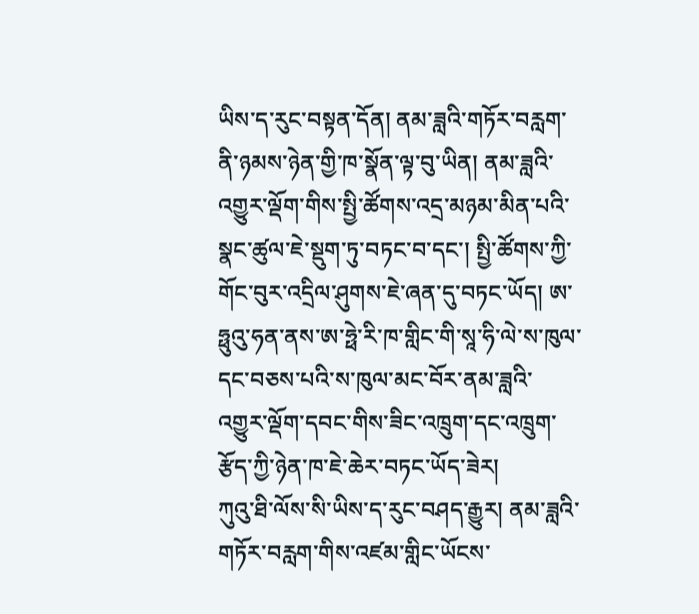ཡིས་ད་རུང་བསྟན་དོན། ནམ་ཟླའི་གཏོར་བརླག་ནི་ཉམས་ཉེན་གྱི་ཁ་སྣོན་ལྟ་བུ་ཡིན། ནམ་ཟླའི་འགྱུར་ལྡོག་གིས་སྤྱི་ཚོགས་འདྲ་མཉམ་མིན་པའི་སྣང་ཚུལ་ཇེ་སྡུག་ཏུ་བཏང་བ་དང་། སྤྱི་ཚོགས་ཀྱི་གོང་བུར་འདྲིལ་ཤུགས་ཇེ་ཞན་དུ་བཏང་ཡོད། ཨ་ཧྥུའུ་ཧན་ནས་ཨ་ཧྥེ་རི་ཁ་གླིང་གི་སཱ་ཧི་ལེ་ས་ཁུལ་དང་བཅས་པའི་ས་ཁུལ་མང་བོར་ནམ་ཟླའི་འགྱུར་ལྡོག་དབང་གིས་ཟིང་འཁྲུག་དང་འཁྲུག་རྩོད་ཀྱི་ཉེན་ཁ་ཇེ་ཆེར་བཏང་ཡོད་ཟེར།
ཀུའུ་ཐི་ལོས་སི་ཡིས་ད་རུང་བཤད་རྒྱུར། ནམ་ཟླའི་གཏོར་བརླག་གིས་འཛམ་གླིང་ཡོངས་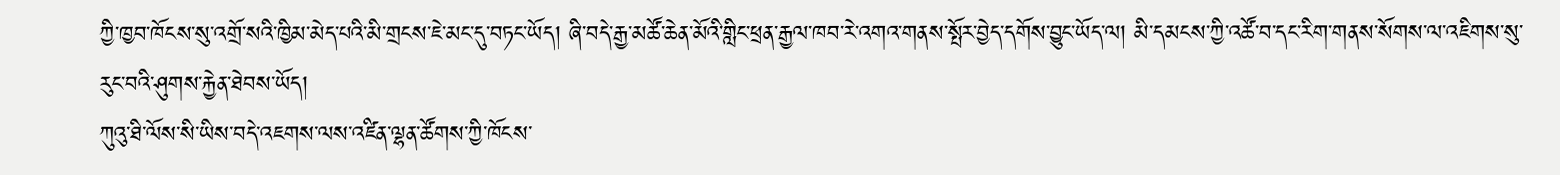ཀྱི་ཁྱབ་ཁོངས་སུ་འགྲོ་སའི་ཁྱིམ་མེད་པའི་མི་གྲངས་ཇེ་མང་དུ་བཏང་ཡོད། ཞི་བདེ་རྒྱ་མཚོ་ཆེན་མོའི་གླིང་ཕྲན་རྒྱལ་ཁབ་རེ་འགའ་གནས་སྤོར་བྱེད་དགོས་བྱུང་ཡོད་ལ། མི་དམངས་ཀྱི་འཚོ་བ་དང་རིག་གནས་སོགས་ལ་འཇིགས་སུ་རུང་བའི་ཤུགས་རྐྱེན་ཐེབས་ཡོད།
ཀུའུ་ཐི་ལོས་སི་ཡིས་བདེ་འཇགས་ལས་འཛིན་ལྷན་ཚོགས་ཀྱི་ཁོངས་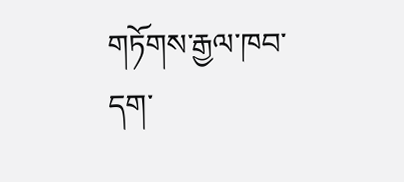གཏོགས་རྒྱལ་ཁབ་དག་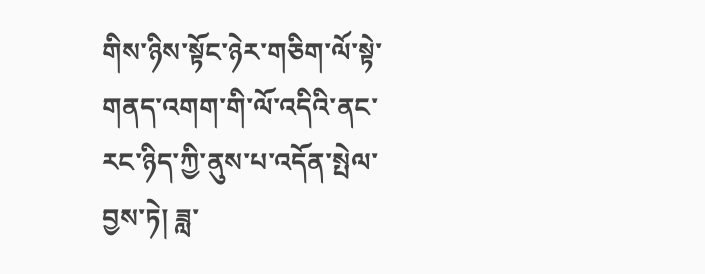གིས་ཉིས་སྟོང་ཉེར་གཅིག་ལོ་སྟེ་གནད་འགག་གི་ལོ་འདིའི་ནང་རང་ཉིད་ཀྱི་ནུས་པ་འདོན་སྤེལ་བྱས་ཏེ། ཟླ་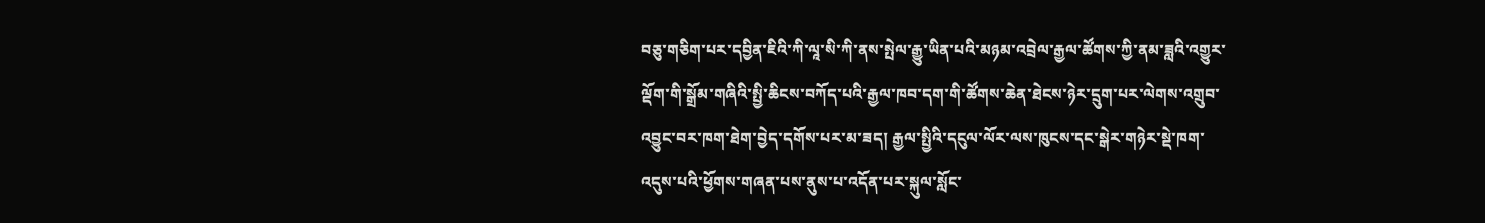བཅུ་གཅིག་པར་དབྱིན་ཇིའི་ཀི་ལཱ་སི་ཀི་ནས་སྤེལ་རྒྱུ་ཡིན་པའི་མཉམ་འབྲེལ་རྒྱལ་ཚོགས་ཀྱི་ནམ་ཟླའི་འགྱུར་ལྡོག་གི་སྒྲོམ་གཞིའི་སྤྱི་ཆིངས་བཀོད་པའི་རྒྱལ་ཁབ་དག་གི་ཚོགས་ཆེན་ཐེངས་ཉེར་དྲུག་པར་ལེགས་འགྲུབ་འབྱུང་བར་ཁག་ཐེག་བྱེད་དགོས་པར་མ་ཟད། རྒྱལ་སྤྱིའི་དངུལ་ལོར་ལས་ཁུངས་དང་སྒེར་གཉེར་སྡེ་ཁག་འདུས་པའི་ཕྱོགས་གཞན་པས་ནུས་པ་འདོན་པར་སྐུལ་སློང་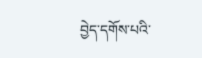བྱེད་དགོས་པའི་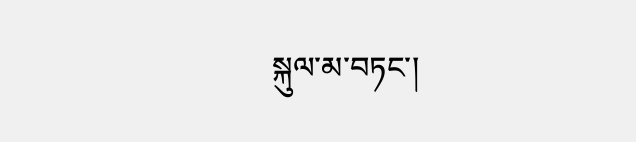སྐུལ་མ་བཏང་།